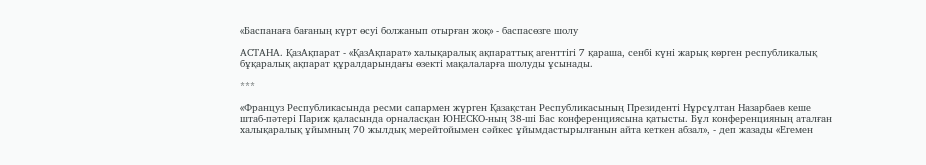«Баспанаға бағаның күрт өсуі болжанып отырған жоқ» - баспасөзге шолу

АСТАНА. ҚазАқпарат - «ҚазАқпарат» халықаралық ақпараттық агенттігі 7 қараша, сенбі күні жарық көрген республикалық бұқаралық ақпарат құралдарындағы өзекті мақалаларға шолуды ұсынады.

***

«Француз Республикасында ресми сапармен жүрген Қазақстан Республикасының Президенті Нұрсұлтан Назарбаев кеше штаб-пәтері Париж қаласында орналасқан ЮНЕСКО-ның 38-ші Бас конференциясына қатысты. Бұл конференцияның аталған халықаралық ұйымның 70 жылдық мерейтойымен сәйкес ұйымдастырылғанын айта кеткен абзал», - деп жазады «Егемен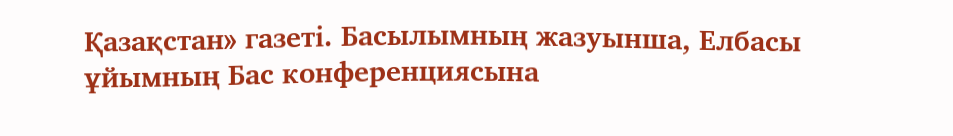Қазақстан» газеті. Басылымның жазуынша, Елбасы ұйымның Бас конференциясына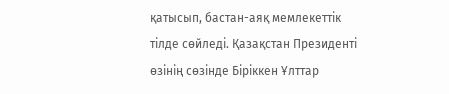қатысып, бастан-аяқ мемлекеттік тілде сөйледі. Қазақстан Президенті өзінің сөзінде Біріккен Ұлттар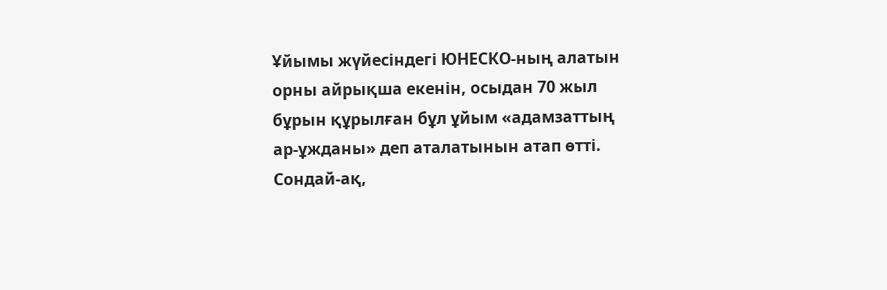Ұйымы жүйесіндегі ЮНЕСКО-ның алатын орны айрықша екенін, осыдан 70 жыл бұрын құрылған бұл ұйым «адамзаттың ар-ұжданы» деп аталатынын атап өтті. Сондай-ақ,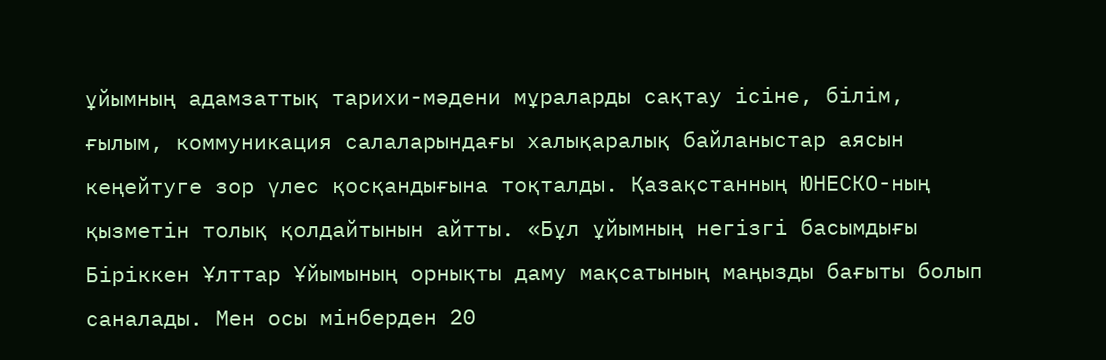ұйымның адамзаттық тарихи-мәдени мұраларды сақтау ісіне, білім, ғылым, коммуникация салаларындағы халықаралық байланыстар аясын кеңейтуге зор үлес қосқандығына тоқталды. Қазақстанның ЮНЕСКО-ның қызметін толық қолдайтынын айтты. «Бұл ұйымның негізгі басымдығы Біріккен Ұлттар Ұйымының орнықты даму мақсатының маңызды бағыты болып саналады. Мен осы мінберден 20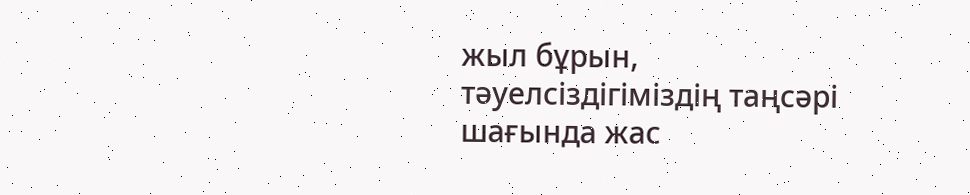жыл бұрын, тәуелсіздігіміздің таңсәрі шағында жас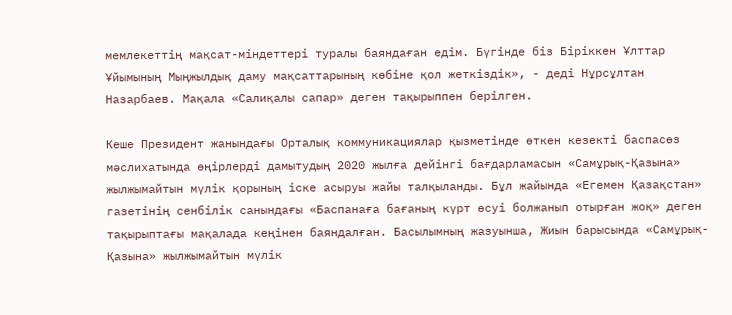мемлекеттің мақсат-міндеттері туралы баяндаған едім. Бүгінде біз Біріккен Ұлттар Ұйымының Мыңжылдық даму мақсаттарының көбіне қол жеткіздік», - деді Нұрсұлтан Назарбаев. Мақала «Салиқалы сапар» деген тақырыппен берілген.

Кеше Президент жанындағы Орталық коммуникациялар қызметінде өткен кезекті баспасөз мәслихатында өңірлерді дамытудың 2020 жылға дейінгі бағдарламасын «Самұрық-Қазына» жылжымайтын мүлік қорының іске асыруы жайы талқыланды. Бұл жайында «Егемен Қазақстан» газетінің сенбілік санындағы «Баспанаға бағаның күрт өсуі болжанып отырған жоқ» деген тақырыптағы мақалада кеңінен баяндалған. Басылымның жазуынша, Жиын барысында «Самұрық-Қазына» жылжымайтын мүлік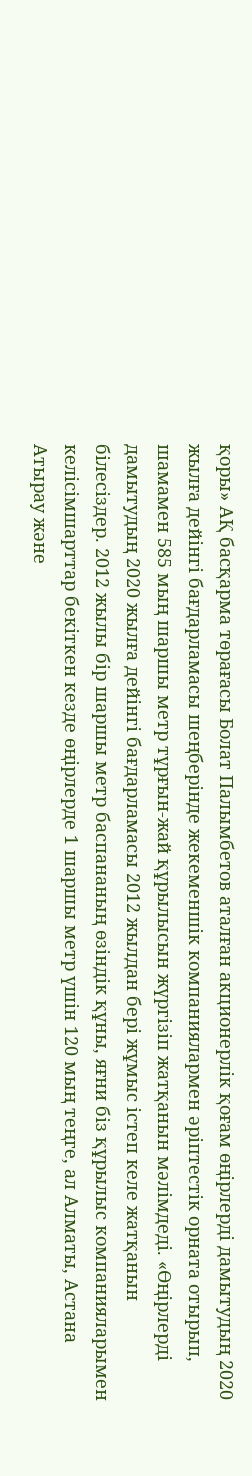қоры» АҚ басқарма төрағасы Болат Палымбетов аталған акционерлік қоғам өңірлерді дамытудың 2020 жылға дейінгі бағдарламасы шеңберінде жекеменшік компаниялармен әріптестік орната отырып, шамамен 585 мың шаршы метр тұрғын-жай құрылысын жүргізіп жатқанын мәлімдеді. «Өңірлерді дамытудың 2020 жылға дейінгі бағдарламасы 2012 жылдан бері жұмыс істеп келе жатқанын білесіздер. 2012 жылы бір шаршы метр баспананың өзіндік құны, яғни біз құрылыс компанияларымен келісімшарттар бекіткен кезде өңірлерде 1 шаршы метр үшін 120 мың теңге, ал Алматы, Астана Атырау және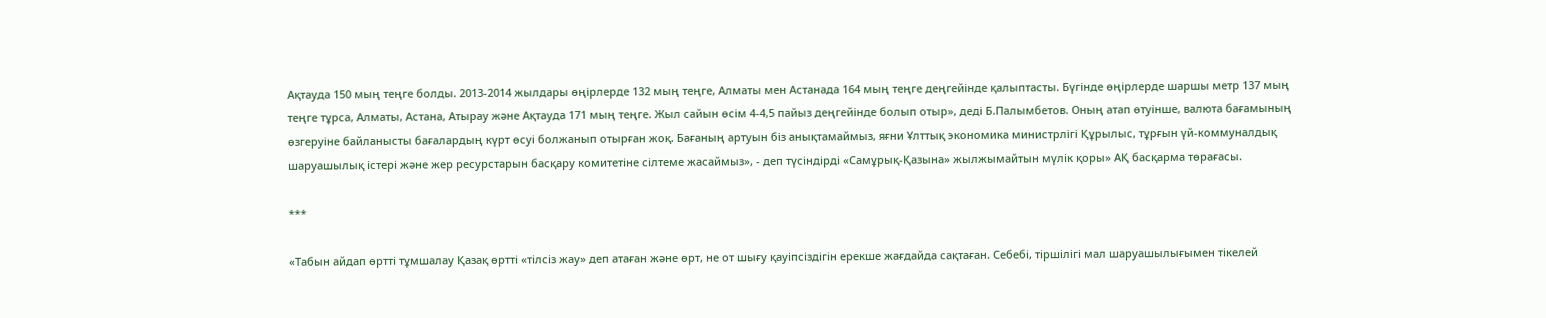Ақтауда 150 мың теңге болды. 2013-2014 жылдары өңірлерде 132 мың теңге, Алматы мен Астанада 164 мың теңге деңгейінде қалыптасты. Бүгінде өңірлерде шаршы метр 137 мың теңге тұрса, Алматы, Астана, Атырау және Ақтауда 171 мың теңге. Жыл сайын өсім 4-4,5 пайыз деңгейінде болып отыр», деді Б.Палымбетов. Оның атап өтуінше, валюта бағамының өзгеруіне байланысты бағалардың күрт өсуі болжанып отырған жоқ. Бағаның артуын біз анықтамаймыз, яғни Ұлттық экономика министрлігі Құрылыс, тұрғын үй-коммуналдық шаруашылық істері және жер ресурстарын басқару комитетіне сілтеме жасаймыз», - деп түсіндірді «Самұрық-Қазына» жылжымайтын мүлік қоры» АҚ басқарма төрағасы.

***

«Табын айдап өртті тұмшалау Қазақ өртті «тілсіз жау» деп атаған және өрт, не от шығу қауіпсіздігін ерекше жағдайда сақтаған. Себебі, тіршілігі мал шаруашылығымен тікелей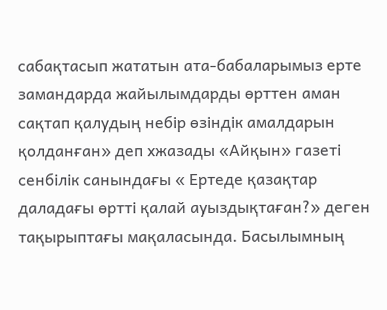сабақтасып жататын ата-бабаларымыз ерте замандарда жайылымдарды өрттен аман сақтап қалудың небір өзіндік амалдарын қолданған» деп хжазады «Айқын» газеті сенбілік санындағы « Ертеде қазақтар даладағы өртті қалай ауыздықтаған?» деген тақырыптағы мақаласында. Басылымның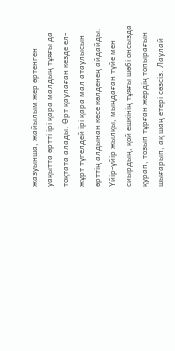жазуынша, жайылым жер өртенген уақытта өртті ірі қара малдың тұяғы да тоқтата алады. Өрт қаулаған кезде ел-жұрт түгелдей ірі қара мал атаулысын өрттің алдынан кесе көлденең айдайды. Үйір-үйір жылқы, мыңдаған түйе мен сиырдың, қой ешкінің тұяғы шөбі онсызда қурап, тозып тұрған жердің топырағын шығарып, ақ шаң етері сөзсіз. Лаулай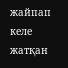жайпап келе жатқан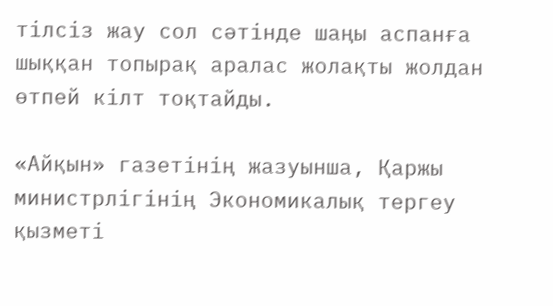тілсіз жау сол сәтінде шаңы аспанға шыққан топырақ аралас жолақты жолдан өтпей кілт тоқтайды.

«Айқын» газетінің жазуынша, Қаржы министрлігінің Экономикалық тергеу қызметі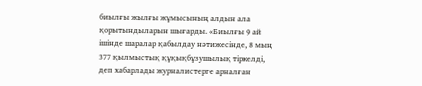биылғы жылғы жұмысының алдын ала қорытындыларын шығарды. «Биылғы 9 ай ішінде шаралар қабылдау нәтижесінде, 8 мың 377 қылмыстық құқықбұзушылық тіркелді, деп хабарлады журналистерге арналған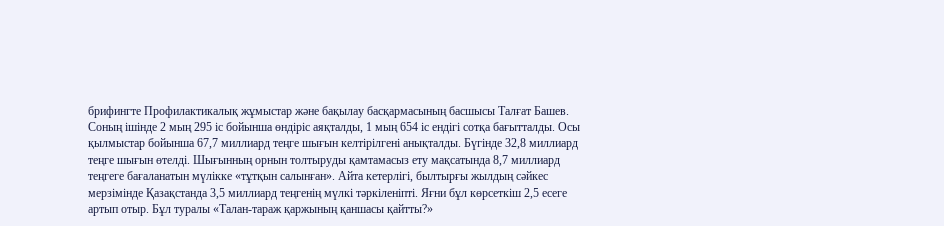брифингте Профилактикалық жұмыстар және бақылау басқармасының басшысы Талғат Башев. Соның ішінде 2 мың 295 іс бойынша өндіріс аяқталды, 1 мың 654 іс ендігі сотқа бағытталды. Осы қылмыстар бойынша 67,7 миллиард теңге шығын келтірілгені анықталды. Бүгінде 32,8 миллиард теңге шығын өтелді. Шығынның орнын толтыруды қамтамасыз ету мақсатында 8,7 миллиард теңгеге бағаланатын мүлікке «тұтқын салынған». Айта кетерлігі, былтырғы жылдың сәйкес мерзімінде Қазақстанда 3,5 миллиард теңгенің мүлкі тәркіленіпті. Яғни бұл көрсеткіш 2,5 есеге артып отыр. Бұл туралы «Талан-тараж қаржының қаншасы қайтты?»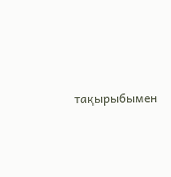тақырыбымен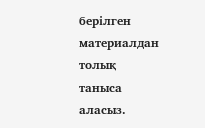берілген материалдан толық таныса аласыз.